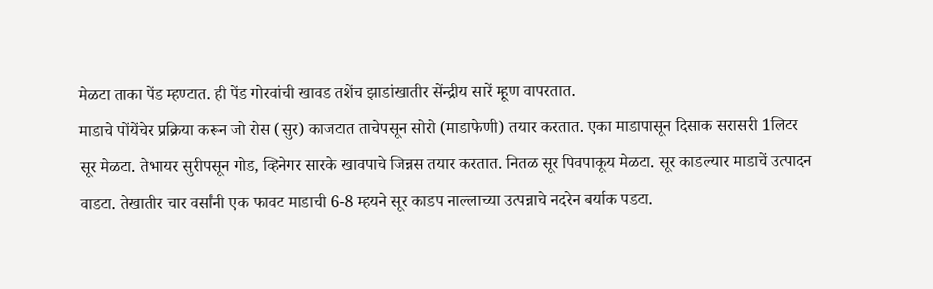मेळटा ताका पेंड म्हण्टात. ही पेंड गोरवांची खावड तशेंच झाडांखातीर सेंन्द्रीय सारें म्हूण वापरतात.
माडाचे पोंयेंचेर प्रक्रिया करून जो रोस (सुर) काजटात ताचेपसून सोरो (माडाफेणी) तयार करतात. एका माडापासून दिसाक सरासरी 1लिटर सूर मेळटा. तेभायर सुरीपसून गोड, व्हिनेगर सारके खावपाचे जिन्नस तयार करतात. नितळ सूर पिवपाकूय मेळटा. सूर काडल्यार माडाचें उत्पादन वाडटा. तेखातीर चार वर्सांनी एक फावट माडाची 6-8 म्हयने सूर काडप नाल्लाच्या उत्पन्नाचे नदरेन बर्याक पडटा.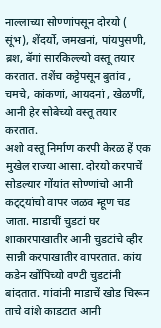नाल्लाच्या सोण्णांपसून दोरयो ( सूंभ), शेंदर्यो, जमखनां, पांयपुसणी, ब्रश, बॅगां सारकिल्ल्यो वस्तू तयार करतात. तशेंच कट्टेपसून बुतांव , चमचे, कांकणां, आयदनां , खेळणीं, आनी हेर सोबेच्यो वस्तू तयार करतात.
अशो वस्तू निर्माण करपी केरळ हें एक मुखेल राज्या आसा. दोरयो करपाचें सोडल्यार गोंयांत सोण्णांचो आनी कट्ट्यांचो वापर जळव म्हूण चड जाता. माडाचीं चुडटां घर शाकारपाखातीर आनी चुडटांचे व्हीर सान्नी करपाखातीर वापरतात. कांय कडेन खोंपिच्यो वण्टी चुडटांनी बांदतात. गांवांनी माडाचें खोड चिरून ताचे वांशे काडटात आनी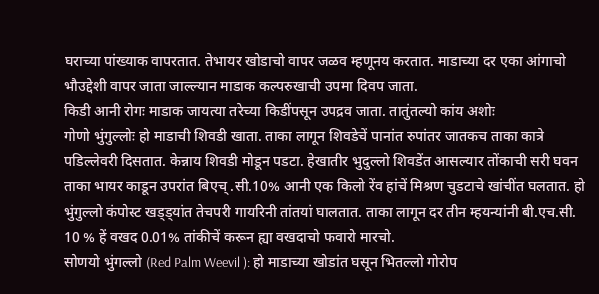घराच्या पांख्याक वापरतात. तेभायर खोडाचो वापर जळव म्हणूनय करतात. माडाच्या दर एका आंगाचो भौउद्देशी वापर जाता जाल्ल्यान माडाक कल्परुखाची उपमा दिवप जाता.
किडी आनी रोगः माडाक जायत्या तरेच्या किडींपसून उपद्रव जाता. तातुंतल्यो कांय अशोः
गोणो भुंगुल्लोः हो माडाची शिवडी खाता. ताका लागून शिवडेचें पानांत रुपांतर जातकच ताका कात्रे पडिल्लेवरी दिसतात. केन्नाय शिवडी मोडून पडटा. हेखातीर भुदुल्लो शिवडेंत आसल्यार तोंकाची सरी घवन ताका भायर काडून उपरांत बिएच् .सी.10% आनी एक किलो रेंव हांचें मिश्रण चुडटाचे खांचींत घलतात. हो भुंगुल्लो कंपोस्ट खड्ड्यांत तेचपरी गायरिनी तांतयां घालतात. ताका लागून दर तीन म्हयन्यांनी बी.एच.सी. 10 % हें वखद 0.01% तांकीचें करून ह्या वखदाचो फवारो मारचो.
सोणयो भुंगल्लो (Red Palm Weevil ): हो माडाच्या खोडांत घसून भितल्लो गोरोप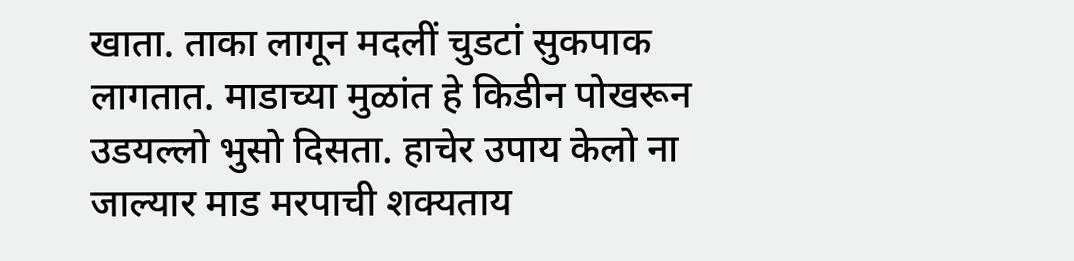खाता. ताका लागून मदलीं चुडटां सुकपाक लागतात. माडाच्या मुळांत हे किडीन पोखरून उडयल्लो भुसो दिसता. हाचेर उपाय केलो ना जाल्यार माड मरपाची शक्यताय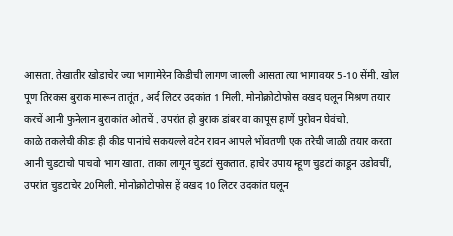आसता. तेखातीर खोडाचेर ज्या भागामेरेन किडीची लागण जाल्ली आसता त्या भागावयर 5-10 सेंमी. खोल पूण तिरकस बुराक मारून तातूंत , अर्द लिटर उदकांत 1 मिली. मोनोक्रोटोफोस वखद घलून मिश्रण तयार करचें आनी फुनेलान बुराकांत ओतचें . उपरांत हो बुराक डांबर वा कापूस हाणें पुरोवन घेवंचो.
काळे तकलेची कीडः ही कीड पानांचे सकयल्ले वटेन रावन आपले भोंवतणी एक तरेची जाळी तयार करता आनी चुडटाचो पाचवो भाग खाता. ताका लागून चुडटां सुकतात. हाचेर उपाय म्हूण चुडटां काडून उडोवचीं, उपरांत चुडटाचेर 20मिली. मोनोक्रोटोफोस हें वखद 10 लिटर उदकांत घलून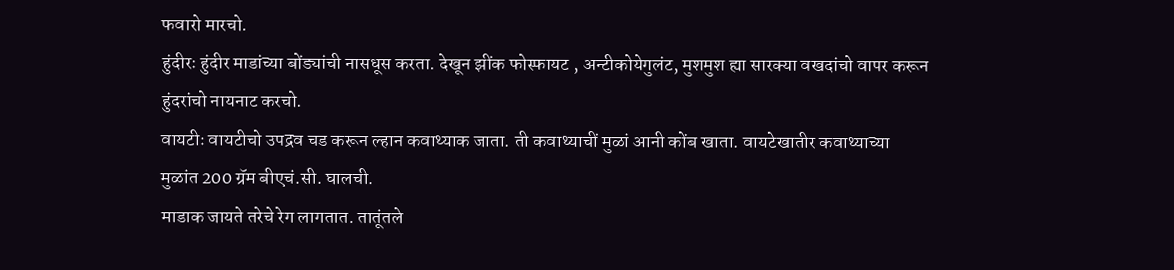फवारो मारचो.
हुंदीरः हुंदीर माडांच्या बोंड्यांची नासधूस करता. देखून झींक फोस्फायट , अन्टीकोयेगुलंट, मुशमुश ह्या सारक्या वखदांचो वापर करून हुंदरांचो नायनाट करचो.
वायटीः वायटीचो उपद्रव चड करून ल्हान कवाथ्याक जाता. ती कवाथ्याचीं मुळां आनी कोंब खाता. वायटेखातीर कवाथ्याच्या मुळांत 200 ग्रॅम बीएचं.सी. घालची.
माडाक जायते तरेचे रेग लागतात. तातूंतले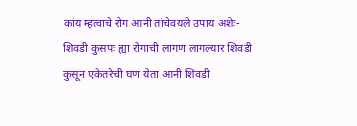कांय म्हत्वाचे रोग आनी तांचेवयले उपाय अशेः-
शिवडी कुसपः ह्या रोगाची लागण लागल्यार शिवडी कुसून एकेतरेची घण येता आनी शिवडी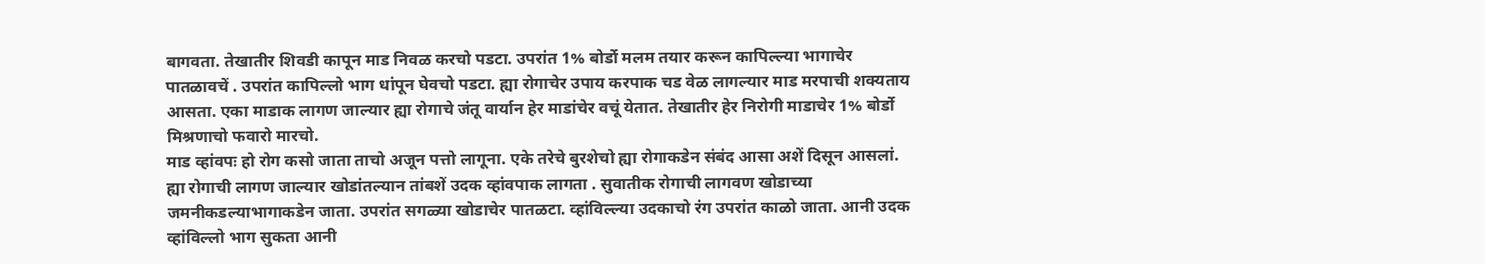बागवता. तेखातीर शिवडी कापून माड निवळ करचो पडटा. उपरांत 1% बोर्डो मलम तयार करून कापिल्ल्या भागाचेर पातळावचें . उपरांत कापिल्लो भाग धांपून घेवचो पडटा. ह्या रोगाचेर उपाय करपाक चड वेळ लागल्यार माड मरपाची शक्यताय आसता. एका माडाक लागण जाल्यार ह्या रोगाचे जंतू वार्यान हेर माडांचेर वचूं येतात. तेखातीर हेर निरोगी माडाचेर 1% बोर्डो मिश्रणाचो फवारो मारचो.
माड व्हांवपः हो रोग कसो जाता ताचो अजून पत्तो लागूना. एके तरेचे बुरशेचो ह्या रोगाकडेन संबंद आसा अशें दिसून आसलां. ह्या रोगाची लागण जाल्यार खोडांतल्यान तांबशें उदक व्हांवपाक लागता . सुवातीक रोगाची लागवण खोडाच्या जमनीकडल्याभागाकडेन जाता. उपरांत सगळ्या खोडाचेर पातळटा. व्हांविल्ल्या उदकाचो रंग उपरांत काळो जाता. आनी उदक व्हांविल्लो भाग सुकता आनी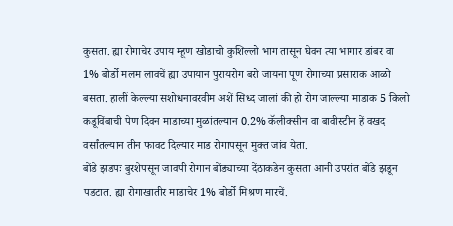कुसता. ह्या रोगाचेर उपाय म्हूण खोडाचो कुशिल्लो भाग तासून घेवन त्या भागार डांबर वा 1% बोर्डो मलम लावचें ह्या उपायान पुरायरोग बरो जायना पूण रोगाच्या प्रसाराक आळो बसता. हालीं केल्ल्या सशोधनावरवीम अशें सिध्द जालां की हो रोग जाल्ल्या माडाक 5 किलो कडूविंबाची पेण दिवन माडाच्या मुळांतल्यान 0.2% कॅलीक्सीन वा बावीस्टीन हें वखद वर्सांतल्यान तीन फावट दिल्यार माड रोगापसून मुक्त जांव येता.
बोंडे झडपः बुरशेपसून जावपी रोगान बोंड्याच्या देंठाकडेन कुसता आनी उपरांत बोंडे झडून पडटात. ह्या रोगाखातीर माडाचेर 1% बोर्डो मिश्रण मारचें.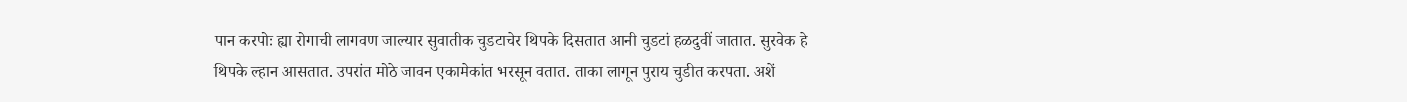पान करपोः ह्या रोगाची लागवण जाल्यार सुवातीक चुडटाचेर थिपके दिसतात आनी चुडटां हळदुवीं जातात. सुरवेक हे थिपके ल्हान आसतात. उपरांत मोठे जावन एकामेकांत भरसून वतात. ताका लागून पुराय चुडीत करपता. अशें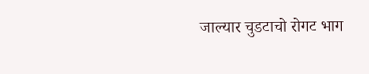जाल्यार चुडटाचो रोगट भाग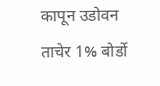कापून उडोवन ताचेर 1% बोर्डो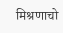मिश्रणाचो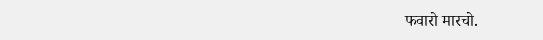फवारो मारचो.